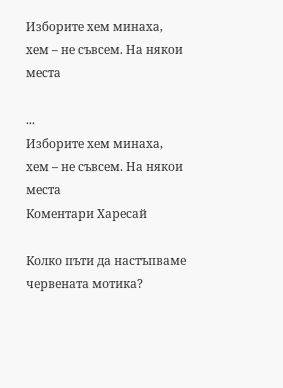Изборите хем минаха, хем – не съвсем. На някои места

...
Изборите хем минаха, хем – не съвсем. На някои места
Коментари Харесай

Колко пъти да настъпваме червената мотика?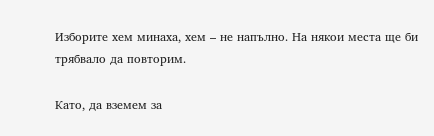Изборите хем минаха, хем – не напълно. На някои места ще би трябвало да повторим.

Като, да вземем за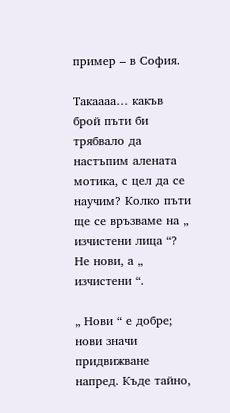пример – в София.

Такаааа… какъв брой пъти би трябвало да настъпим алената мотика, с цел да се научим? Колко пъти ще се връзваме на „ изчистени лица “? Не нови, а „ изчистени “.

„ Нови “ е добре; нови значи придвижване напред. Къде тайно,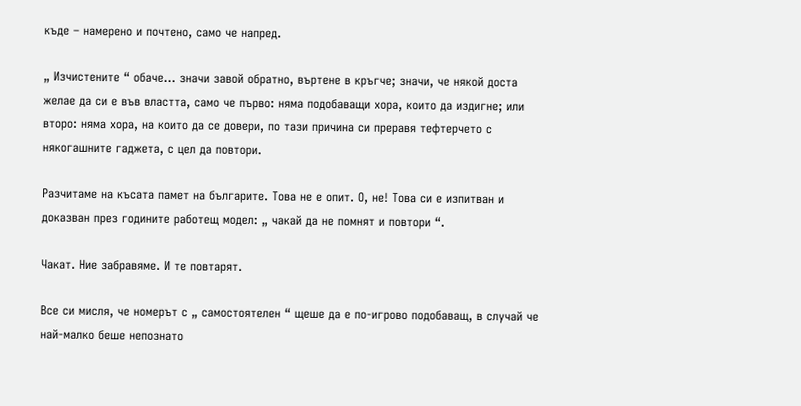къде – намерено и почтено, само че напред.

„ Изчистените “ обаче… значи завой обратно, въртене в кръгче; значи, че някой доста желае да си е във властта, само че първо: няма подобаващи хора, които да издигне; или второ: няма хора, на които да се довери, по тази причина си преравя тефтерчето с някогашните гаджета, с цел да повтори.

Разчитаме на късата памет на българите. Това не е опит. О, не! Това си е изпитван и доказван през годините работещ модел: „ чакай да не помнят и повтори “.

Чакат. Ние забравяме. И те повтарят.

Все си мисля, че номерът с „ самостоятелен “ щеше да е по-игрово подобаващ, в случай че най-малко беше непознато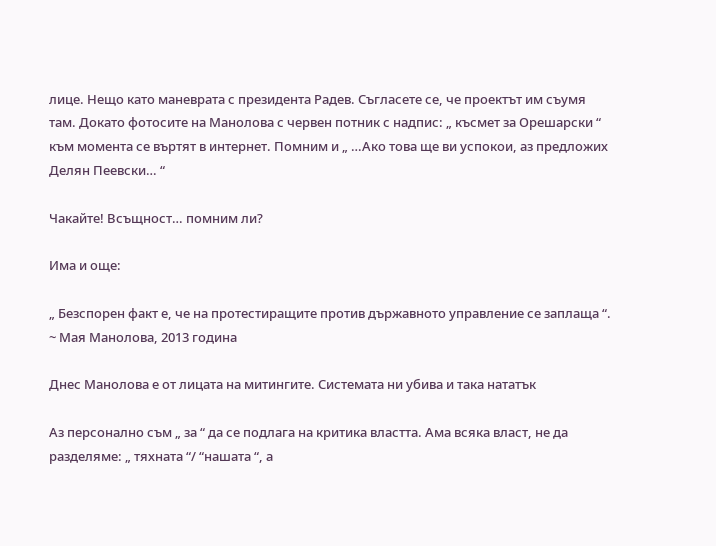лице. Нещо като маневрата с президента Радев. Съгласете се, че проектът им съумя там. Докато фотосите на Манолова с червен потник с надпис: „ късмет за Орешарски “ към момента се въртят в интернет. Помним и „ …Ако това ще ви успокои, аз предложих Делян Пеевски… “

Чакайте! Всъщност… помним ли?

Има и още:

„ Безспорен факт е, че на протестиращите против държавното управление се заплаща “. ~ Мая Манолова, 2013 година

Днес Манолова е от лицата на митингите. Системата ни убива и така нататък

Аз персонално съм „ за “ да се подлага на критика властта. Ама всяка власт, не да разделяме: „ тяхната “/ “нашата “, а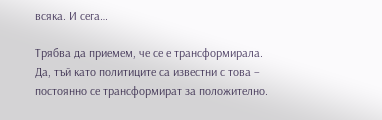всяка. И сега…

Трябва да приемем, че се е трансформирала. Да, тъй като политиците са известни с това – постоянно се трансформират за положително.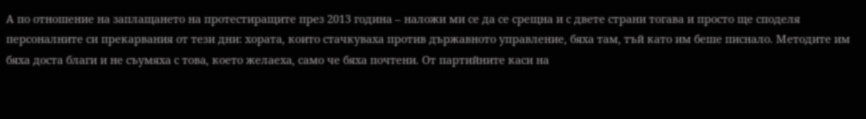А по отношение на заплащането на протестиращите през 2013 година – наложи ми се да се срещна и с двете страни тогава и просто ще споделя персоналните си прекарвания от тези дни: хората, които стачкуваха против държавното управление, бяха там, тъй като им беше писнало. Методите им бяха доста благи и не съумяха с това, което желаеха, само че бяха почтени. От партийните каси на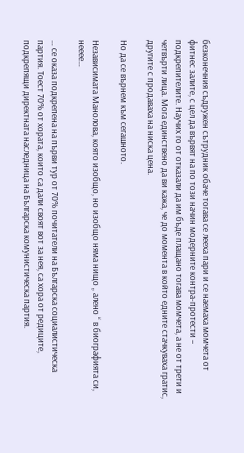безконечния съдружен сътрудник обаче тогава се лееха пари и се наемаха момчета от фитнес залите, с цел да вървят на по този начин модерните контра-протести – подкрепителите. Научих го от отказали да им бъде плащано тогава момчета, а не от трети и четвърти лица. Мога единствено да ви кажа, че до момента в който едните стачкуваха гратис, другите с продаваха на ниска цена.

Но да се върнем към сегашното.

Независимата Манолова, която изобщо, но изобщо няма нищо „ алено “ в биографията си, нееее…

… се оказа подкрепена на първи тур от 70% почитатели на Българска социалистическа партия. Тоест 70% от хората, които са дали своят вот за нея, са хора от редиците, подкрепящи директната наследница на Българска комунистическа партия.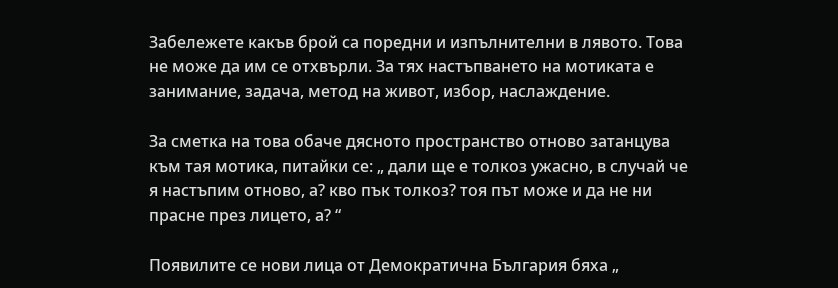Забележете какъв брой са поредни и изпълнителни в лявото. Това не може да им се отхвърли. За тях настъпването на мотиката е занимание, задача, метод на живот, избор, наслаждение.

За сметка на това обаче дясното пространство отново затанцува към тая мотика, питайки се: „ дали ще е толкоз ужасно, в случай че я настъпим отново, а? кво пък толкоз? тоя път може и да не ни прасне през лицето, а? “

Появилите се нови лица от Демократична България бяха „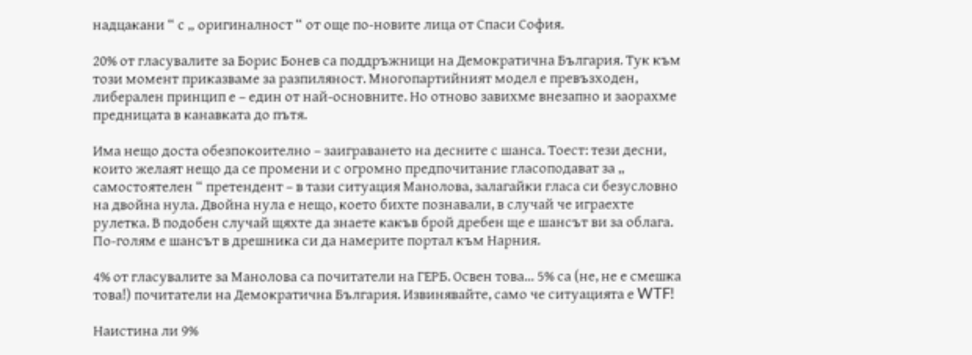надцакани “ с „ оригиналност “ от още по-новите лица от Спаси София.

20% от гласувалите за Борис Бонев са поддръжници на Демократична България. Тук към този момент приказваме за разпиляност. Многопартийният модел е превъзходен, либерален принцип е – един от най-основните. Но отново завихме внезапно и заорахме предницата в канавката до пътя.

Има нещо доста обезпокоително – заиграването на десните с шанса. Тоест: тези десни, които желаят нещо да се промени и с огромно предпочитание гласоподават за „ самостоятелен “ претендент – в тази ситуация Манолова, залагайки гласа си безусловно на двойна нула. Двойна нула е нещо, което бихте познавали, в случай че играехте рулетка. В подобен случай щяхте да знаете какъв брой дребен ще е шансът ви за облага. По-голям е шансът в дрешника си да намерите портал към Нарния.

4% от гласувалите за Манолова са почитатели на ГЕРБ. Освен това… 5% са (не, не е смешка това!) почитатели на Демократична България. Извинявайте, само че ситуацията е WTF!

Наистина ли 9%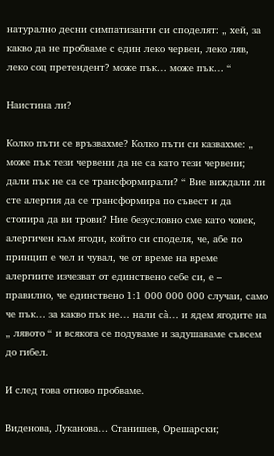натурално десни симпатизанти си споделят: „ хей, за какво да не пробваме с един леко червен, леко ляв, леко соц претендент? може пък… може пък… “

Наистина ли?

Колко пъти се връзвахме? Колко пъти си казвахме: „ може пък тези червени да не са като тези червени; дали пък не са се трансформирали? “ Вие виждали ли сте алергия да се трансформира по съвест и да стопира да ви трови? Ние безусловно сме като човек, алергичен към ягоди, който си споделя, че, абе по принцип е чел и чувал, че от време на време алергиите изчезват от единствено себе си, е – правилно, че единствено 1:1 000 000 000 случаи, само че пък… за какво пък не… нали сà… и ядем ягодите на „ лявото “ и всякога се подуваме и задушаваме съвсем до гибел.

И след това отново пробваме.

Виденова, Луканова… Станишев, Орешарски;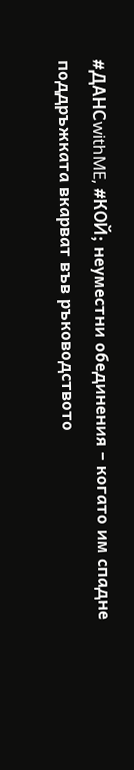#ДАНСwithME, #КОЙ; неуместни обединения – когато им спадне поддръжката вкарват във ръководството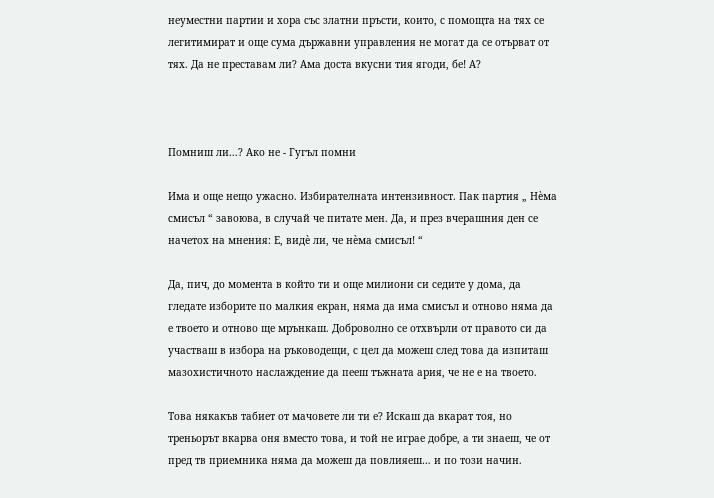неуместни партии и хора със златни пръсти, които, с помощта на тях се легитимират и още сума държавни управления не могат да се отърват от тях. Да не преставам ли? Ама доста вкусни тия ягоди, бе! А?



Помниш ли...? Ако не - Гугъл помни

Има и още нещо ужасно. Избирателната интензивност. Пак партия „ Нèма смисъл “ завоюва, в случай че питате мен. Да, и през вчерашния ден се начетох на мнения: Е, видè ли, че нèма смисъл! “

Да, пич, до момента в който ти и още милиони си седите у дома, да гледате изборите по малкия екран, няма да има смисъл и отново няма да е твоето и отново ще мрънкаш. Доброволно се отхвърли от правото си да участваш в избора на ръководещи, с цел да можеш след това да изпиташ мазохистичното наслаждение да пееш тъжната ария, че не е на твоето.

Това някакъв табиет от мачовете ли ти е? Искаш да вкарат тоя, но треньорът вкарва оня вместо това, и той не играе добре, а ти знаеш, че от пред тв приемника няма да можеш да повлияеш… и по този начин.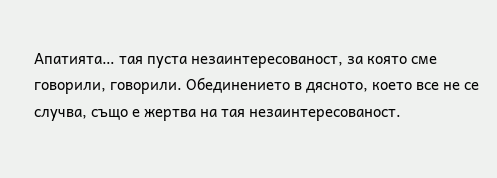Апатията… тая пуста незаинтересованост, за която сме говорили, говорили. Обединението в дясното, което все не се случва, също е жертва на тая незаинтересованост.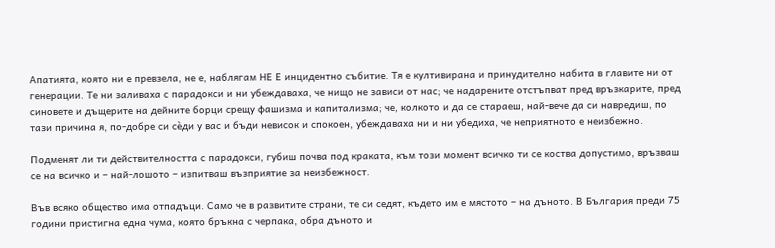Апатията, която ни е превзела, не е, наблягам НЕ Е инцидентно събитие. Тя е култивирана и принудително набита в главите ни от генерации. Те ни заливаха с парадокси и ни убеждаваха, че нищо не зависи от нас; че надарените отстъпват пред връзкарите, пред синовете и дъщерите на дейните борци срещу фашизма и капитализма; че, колкото и да се стараеш, най-вече да си навредиш, по тази причина я, по-добре си сèди у вас и бъди невисок и спокоен, убеждаваха ни и ни убедиха, че неприятното е неизбежно.

Подменят ли ти действителността с парадокси, губиш почва под краката, към този момент всичко ти се коства допустимо, връзваш се на всичко и – най-лошото – изпитваш възприятие за неизбежност.

Във всяко общество има отпадъци. Само че в развитите страни, те си седят, където им е мястото – на дъното. В България преди 75 години пристигна една чума, която бръкна с черпака, обра дъното и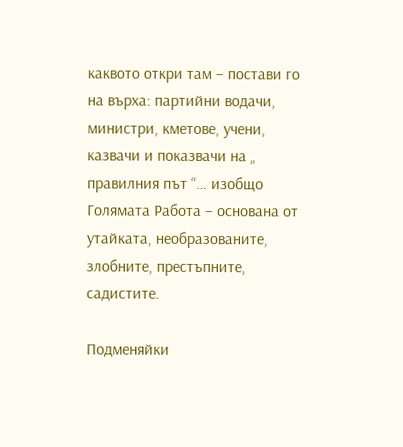каквото откри там – постави го на върха: партийни водачи, министри, кметове, учени, казвачи и показвачи на „ правилния път “… изобщо Голямата Работа – основана от утайката, необразованите, злобните, престъпните, садистите.

Подменяйки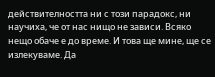действителността ни с този парадокс, ни научиха, че от нас нищо не зависи. Всяко нещо обаче е до време. И това ще мине, ще се излекуваме. Да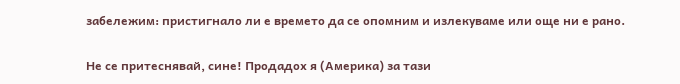забележим: пристигнало ли е времето да се опомним и излекуваме или още ни е рано.


Не се притеснявай, сине! Продадох я (Америка) за тази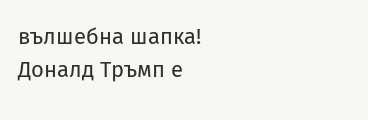вълшебна шапка!
Доналд Тръмп е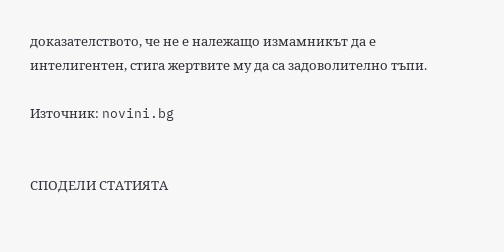доказателството, че не е належащо измамникът да е интелигентен, стига жертвите му да са задоволително тъпи.

Източник: novini.bg


СПОДЕЛИ СТАТИЯТА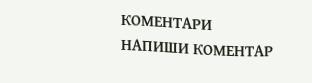КОМЕНТАРИ
НАПИШИ КОМЕНТАР